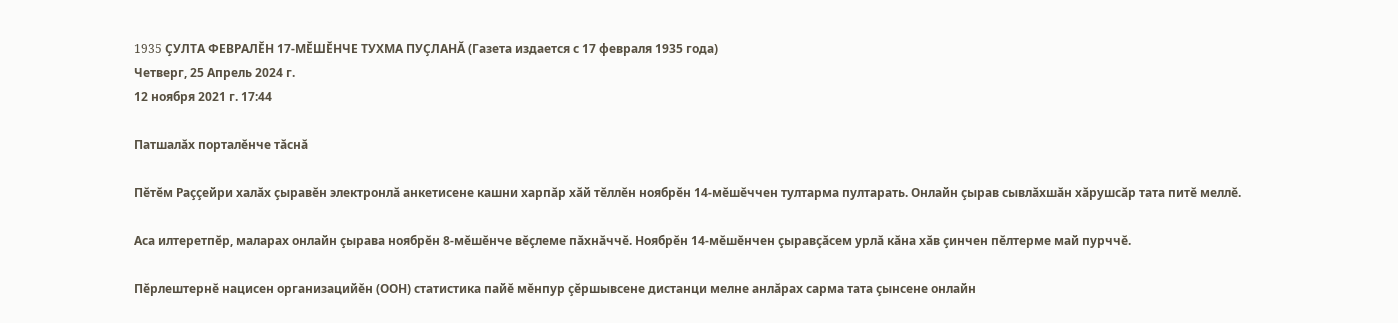1935 ÇУЛТА ФЕВРАЛĔН 17-МĔШĔНЧЕ ТУХМА ПУÇЛАНĂ (Газета издается с 17 февраля 1935 года)
Четверг, 25 Апрель 2024 г.
12 ноября 2021 г. 17:44

Патшалăх порталĕнче тăснă

Пĕтĕм Раççейри халăх çыравĕн электронлă анкетисене кашни харпăр хăй тĕллĕн ноябрĕн 14-мĕшĕччен тултарма пултарать. Онлайн çырав сывлăхшăн хăрушсăр тата питĕ меллĕ.

Аса илтеретпĕр, маларах онлайн çырава ноябрĕн 8-мĕшĕнче вĕçлеме пăхнăччĕ. Ноябрĕн 14-мĕшĕнчен çыравçăсем урлă кăна хăв çинчен пĕлтерме май пурччĕ.

Пĕрлештернĕ нацисен организацийĕн (ООН) статистика пайĕ мĕнпур çĕршывсене дистанци мелне анлăрах сарма тата çынсене онлайн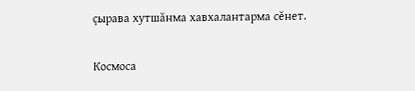çырава хутшăнма хавхалантарма сĕнет.

Космоса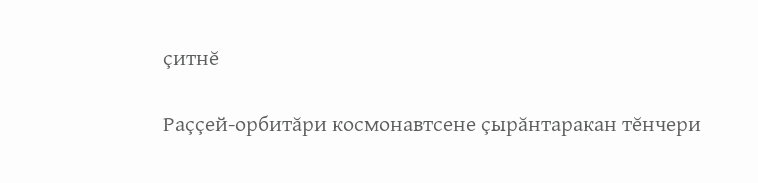çитнĕ

Раççей-орбитăри космонавтсене çырăнтаракан тĕнчери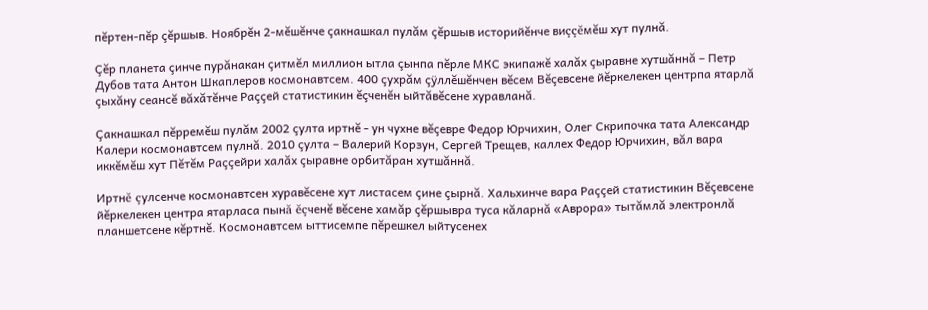пĕртен-пĕр çĕршыв. Ноябрĕн 2-мĕшĕнче çакнашкал пулăм çĕршыв историйĕнче виççĕмĕш хут пулнă.

Çĕр планета çинче пурăнакан çитмĕл миллион ытла çынпа пĕрле МКС экипажĕ халăх çыравне хутшăннă – Петр Дубов тата Антон Шкаплеров космонавтсем. 400 çухрăм çÿллĕшĕнчен вĕсем Вĕçевсене йĕркелекен центрпа ятарлă çыхăну сеансĕ вăхăтĕнче Раççей статистикин ĕçченĕн ыйтăвĕсене хуравланă.

Çакнашкал пĕрремĕш пулăм 2002 çулта иртнĕ - ун чухне вĕçевре Федор Юрчихин, Олег Скрипочка тата Александр Калери космонавтсем пулнă. 2010 çулта – Валерий Корзун, Сергей Трещев, каллех Федор Юрчихин, вăл вара иккĕмĕш хут Пĕтĕм Раççейри халăх çыравне орбитăран хутшăннă.

Иртнĕ çулсенче космонавтсен хуравĕсене хут листасем çине çырнă. Хальхинче вара Раççей статистикин Вĕçевсене йĕркелекен центра ятарласа пынă ĕçченĕ вĕсене хамăр çĕршывра туса кăларнă «Аврора» тытăмлă электронлă планшетсене кĕртнĕ. Космонавтсем ыттисемпе пĕрешкел ыйтусенех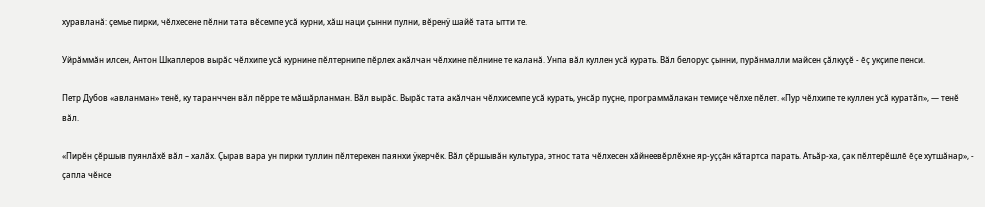хуравланă: çемье пирки, чĕлхесене пĕлни тата вĕсемпе усă курни, хăш наци çынни пулни, вĕренÿ шайĕ тата ытти те.

Уйрăммăн илсен, Антон Шкаплеров вырăс чĕлхипе усă курнине пĕлтернипе пĕрлех акăлчан чĕлхине пĕлнине те каланă. Унпа вăл куллен усă курать. Вăл белорус çынни, пурăнмалли майсен çăлкуçĕ - ĕç укçипе пенси.

Петр Дубов «авланман» тенĕ, ку таранччен вăл пĕрре те мăшăрланман. Вăл вырăс. Вырăс тата акăлчан чĕлхисемпе усă курать, унсăр пуçне, программăлакан темиçе чĕлхе пĕлет. «Пур чĕлхипе те куллен усă куратăп», — тенĕ вăл.

«Пирĕн çĕршыв пуянлăхĕ вăл – халăх. Çырав вара ун пирки туллин пĕлтерекен паянхи ÿкерчĕк. Вăл çĕршывăн культура, этнос тата чĕлхесен хăйнеевĕрлĕхне яр-уççăн кăтартса парать. Атьăр-ха, çак пĕлтерĕшлĕ ĕçе хутшăнар», - çапла чĕнсе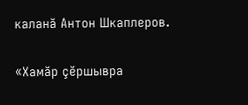каланă Антон Шкаплеров.

«Хамăр çĕршывра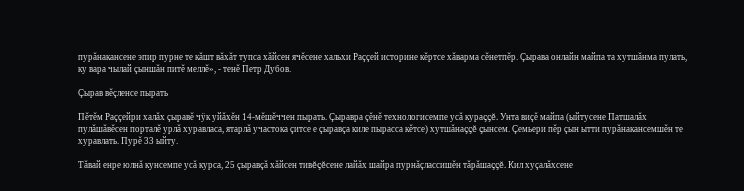пурăнакансене эпир пурне те кăшт вăхăт тупса хăйсен ячĕсене хальхи Раççей историне кĕртсе хăварма сĕнетпĕр. Çырава онлайн майпа та хутшăнма пулать, ку вара чылай çыншăн питĕ меллĕ», - тенĕ Петр Дубов.

Çырав вĕçленсе пырать

Пĕтĕм Раççейри халăх çыравĕ чÿк уйăхĕн 14-мĕшĕччен пырать. Çыравра çĕнĕ технологисемпе усă кураççĕ. Унта виçĕ майпа (ыйтусене Патшалăх пулăшăвĕсен порталĕ урлă хуравласа, ятарлă участока çитсе е çыравçа киле пырасса кĕтсе) хутшăнаççĕ çынсем. Çемьери пĕр çын ытти пурăнакансемшĕн те хуравлать. Пурĕ 33 ыйту.

Тăвай енре юлнă кунсемпе усă курса, 25 çыравçă хăйсен тивĕçĕсене лайăх шайра пурнăçлассишĕн тăрăшаççĕ. Кил хуçалăхсене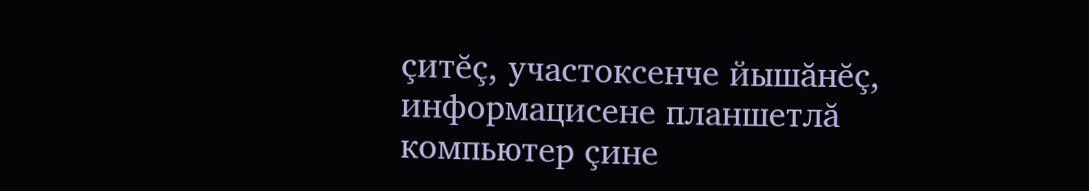çитĕç, участоксенче йышăнĕç, информацисене планшетлă компьютер çине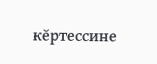кĕртессине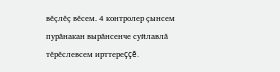вĕçлĕç вĕсем. 4 контролер çынсем пурăнакан вырăнсенче суйлавлă тĕрĕслевсем ирттереççĕ.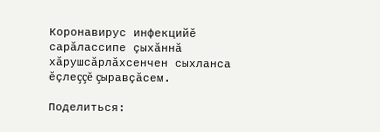Коронавирус инфекцийĕ сарăлассипе çыхăннă хăрушсăрлăхсенчен сыхланса ĕçлеççĕ çыравçăсем.

Поделиться: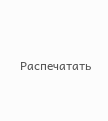Распечатать